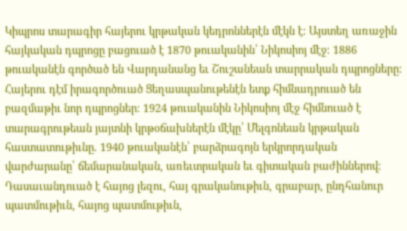Կիպրոս տարագիր հայերու կրթական կեդրոններէն մէկն է: Այստեղ առաջին հայկական դպրոցը բացուած է 1870 թուականին՝ Նիկոսիոյ մէջ։ 1886 թուականէն գործած են Վարդանանց եւ Շուշանեան տարրական դպրոցները։ Հայերու դէմ իրագործուած Ցեղասպանութենէն ետք հիմնադրուած են բազմաթիւ նոր դպրոցներ։ 1924 թուականին Նիկոսիոյ մէջ հիմնուած է տարագրութեան յայտնի կրթօճախներէն մէկը՝ Մելգոնեան կրթական հաստատութիւնը. 1940 թուականէն՝ բարձրագոյն երկրորդական վարժարանը՝ ճեմարանական, առեւտրական եւ գիտական բաժիններով։ Դասաւանդուած է հայոց լեզու, հայ գրականութիւն, գրաբար, ընդհանուր պատմութիւն, հայոց պատմութիւն,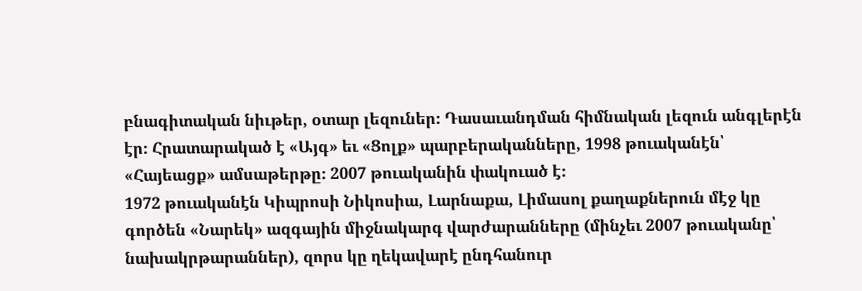բնագիտական նիւթեր, օտար լեզուներ։ Դասաւանդման հիմնական լեզուն անգլերէն էր։ Հրատարակած է «Այգ» եւ «Ցոլք» պարբերականները, 1998 թուականէն՝ «Հայեացք» ամսաթերթը։ 2007 թուականին փակուած է։
1972 թուականէն Կիպրոսի Նիկոսիա, Լարնաքա, Լիմասոլ քաղաքներուն մէջ կը գործեն «Նարեկ» ազգային միջնակարգ վարժարանները (մինչեւ 2007 թուականը՝ նախակրթարաններ), զորս կը ղեկավարէ ընդհանուր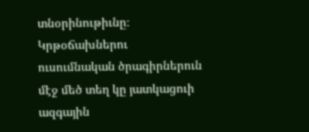տնօրինութիւնը։ Կրթօճախներու ուսումնական ծրագիրներուն մէջ մեծ տեղ կը յատկացուի ազգային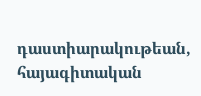դաստիարակութեան, հայագիտական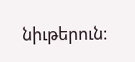նիւթերուն։